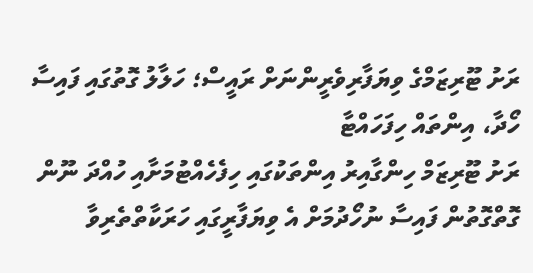ރަށު ޓޫރިޒަމްގެ ވިޔަފާރިވެރީންނަށް ރައީސް؛ ހަލާލު ގޮތުގައި ފައިސާ ހޯދާ، އިންތައް ހިފަހައްޓާ
ރަށު ޓޫރިޒަމް ހިންގާއިރު އިންތަކުގައި ހިފެހެއްޓުމަށާއި ހުއްދަ ނޫން ގޮތްގޮތުން ފައިސާ ނުހޯދުމަށް އެ ވިޔަފާރީގައި ހަރަކާތްތެރިވާ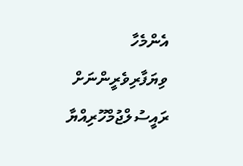އެންމެހާ ވިޔަފާރިވެރީންނަށް ރައީސުލްޖުމްހޫރިއްޔާ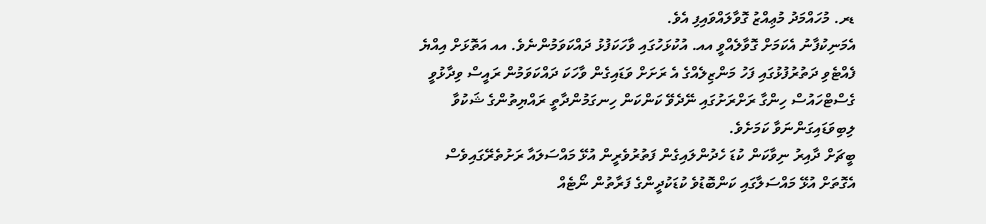ޑރ. މުހައްމަދު މުޢިއްޒު ގޮވާލައްވައިފި އެވެ.
އެމަނިކުފާނު އެކަމަށް ގޮވާލެއްވީ އއ. އުކުޅަހުގައި ވާހަކަފުޅު ދައްކަވަމުންނެވެ. އއ އަތޮޅަށް އިއްޔެ ފެއްޓެވި ދަތުރުފުޅުގައި ފަހު މަންޒިލެއްގެ އެ ރަށަށް ވަޑައިގެން ވާހަކަ ދައްކަވަމުން ރައީސް ވިދާޅުވީ ގެސްޓްހައުސް ހިންގާ ރަށްރަށުގައި ނޭދެވޭ ކަންކަން ހިނގަމުންދާތީ ރައްޔިތުންގެ ޝަކުވާ ލިބިވަޑައިގަންނަވާ ކަމަށެވެ.
ބީޗަށް ދާއިރު ނިވާކަން ކުޑަ ހެދުންލައިގެން ފަތުރުވެރީން އުޅޭ މައްސަލައާ ރަށުތެރޭގައިވެސް އެގޮތަށް އުޅޭ މައްސަލާގައި ކަންބޮޑުވެ ކުޑަކުދީންގެ ފަރާތުން ނޯޓެއް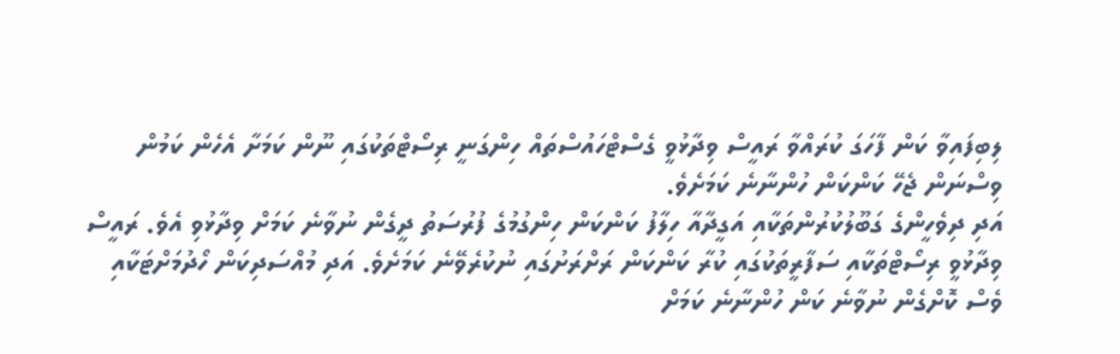ލިބިފައިވާ ކަން ފާހަގަ ކުރައްވާ ރައީސް ވިދާޅުވީ ގެސްޓްހައުސްތައް ހިންގަނީ ރިސޯޓްތަކުގައި ނޫން ކަމަށާ އެހެން ކަމުން ވިސްނަން ޖެހޭ ކަންކަން ހުންނާނެ ކަމަށެވެ.
އަދި ދިވެހީންގެ ގަބޫލުކުރުންތަކާއި އަގީދާއާ ހިލާފު ކަންކަން ހިންގުމުގެ ފުރުސަތު ދީގެން ނުވާނެ ކަމަށް ވިދާޅުވި އެވެ. ރައީސް ވިދާޅުވީ ރިސޯޓްތަކާއި ސަފާރީތަކުގައި ކުރާ ކަންކަން ރަށްރަށުގައި ނުކުރެވޭނެ ކަމަށެވެ. އަދި މުއްސަދިކަން ހޯދުމަށްޓަކާއި ވެސް ކޮށްގެން ނުވާނެ ކަން ހުންނާނެ ކަމަށް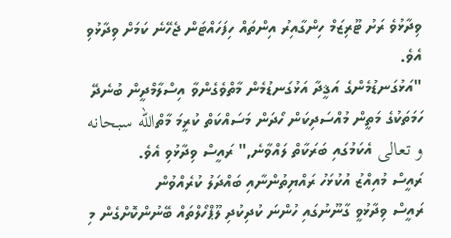ވިދާޅުވެ ރަށު ޓޫރިޒަމް ހިންގާއިރު އިންތައް ހިފަހައްޓަން ޖެހޭނެ ކަމަށް ވިދާޅުވި އެވެ.
"އަޅުގަނޑުމެންގެ އަޤީދާ އަޅުގަނޑުމެން މާތްވެގެންވާ އިސްލާމްދީން ބުނެދޭ ހަމަތަކުގެ މަތީން މުއްސަދިކަން ހޯދަން މަސައްކަތް ކުރީމަ މާތްالله سبحانه و تعالى އެކަމުގައި ބަރަކާތް ލައްވާނެ," ރައީސް ވިދާޅުވި އެވެ.
ރައީސް މުއިއްޒު އުކުޅަހު ރައްޔިތުންނާއި ބައްދަލު ކުރެއްވުން
ރައީސް ވިދާޅުވީ ގާނޫނުގައި ހުންނަ ކުދިކުދި ލޫޕްހޯލްތައް ބޭނުންކޮށްގެން މި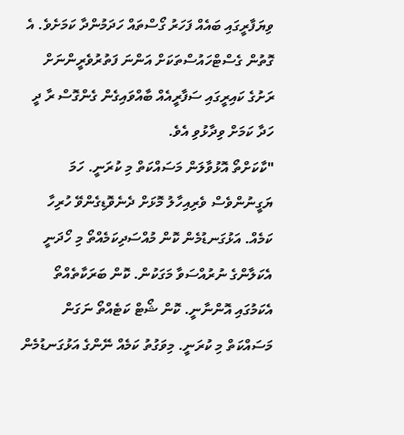ވިޔަފާރީގައި ބައެއް ފަހަރު ގޯސްތައް ހަދަމުންދާ ކަމަށެވެ. އެ ގޮތުން ގެސްޓްހައުސްތަކަށް އަންނަ ފަތުރުވެރީންނަށް ރަށުގެ ކައިރީގައި ސަފާރީއެއް ބާއްވައިގެން ގެންގޮސް ރާ ދީ ހަދާ ކަމަށް ވިދާޅުވި އެވެ.
"ކާކަށްތޯ އޮޅުވާލަން މަސައްކަތް މި ކުރަނީ. ހަމަ ޔަގީނުންވެސް ވެރިއިހާލު މޮޅަށް ދެނެވޮޑިގެންވޭ ހުރިހާ ކަމެއް. އަޅުގަނޑުމެން ކޮން މުއްސަދިކަމެއްތޯ މި ހޯދަނީ އެކަލާންގެ ނުރުއްސަވާ މަގަކުން. ކޮން ބަރަކާތެއްތޯ އެކަމުގައި އޮންނާނީ. ކޮން ޝޯޓް ކަޓެއްތޯ ނަގަން މަސައްކަތް މި ކުރަނީ. މިވަގުތު ކަމެއް ނޭންގެ އަޅުގަނޑުމެން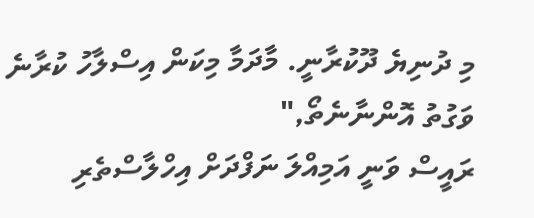މި ދުނިޔެ ދޫކުރާނީ. މާދަމާ މިކަން އިސްލާހު ކުރާނެ ވަގުތު އޮންނާނެތޯ,"
ރައީސް ވަނީ އަމިއްލަ ނަފްދަށް އިހްލާސްތެރި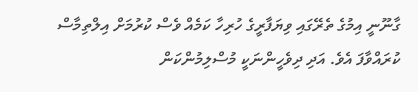ގާނޫނީ އިމުގެ ތެރޭގައި ވިޔަފާރީގެ ހުރިހާ ކަމެއް ވެސް ކުރުމަށް އިލްތިމާސް ކުރައްވާފަ އެވެ. އަދި ދިވެހީންނަކީ މުސްލިމުންކަން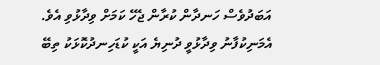އަބަދުވެސް ހަނދާން ކުރާން ޖެހޭ ކަމަށް ވިދާޅުވި އެވެ. އެމަނިކުފާނު ވިދާޅުވީ ދުނިޔެ އަކީ ކުޑަހިނދުކޮޅަކު ތިބޭ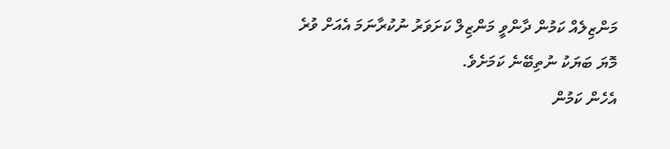މަންޒިލެއް ކަމުން ދާންވީ މަންޒިލް ކަށަވަރު ނުކުރާނަމަ އެއަށް ވުރެ މޮޔަ ބަޔަކު ނުތިބޭނެ ކަމަށެވެ.
އެހެން ކަމުން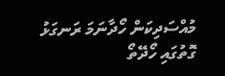މުއްސަދިކަން ހޯދާނަމަ ރަނގަޅު ގޮތުގައި ހޯދޭތޯ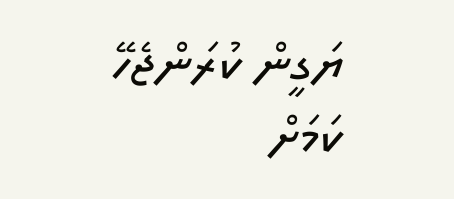ޔަގީން ކުރަންޖެހޭ ކަމަށް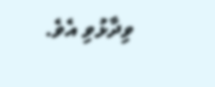ވިދާޅުވި އެވެ.